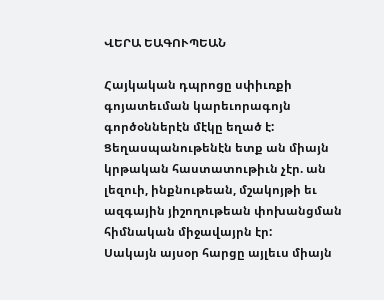ՎԵՐԱ ԵԱԳՈՒՊԵԱՆ

Հայկական դպրոցը սփիւռքի գոյատեւման կարեւորագոյն գործօններէն մէկը եղած է: Ցեղասպանութենէն ետք ան միայն կրթական հաստատութիւն չէր. ան լեզուի, ինքնութեան, մշակոյթի եւ ազգային յիշողութեան փոխանցման հիմնական միջավայրն էր:
Սակայն այսօր հարցը այլեւս միայն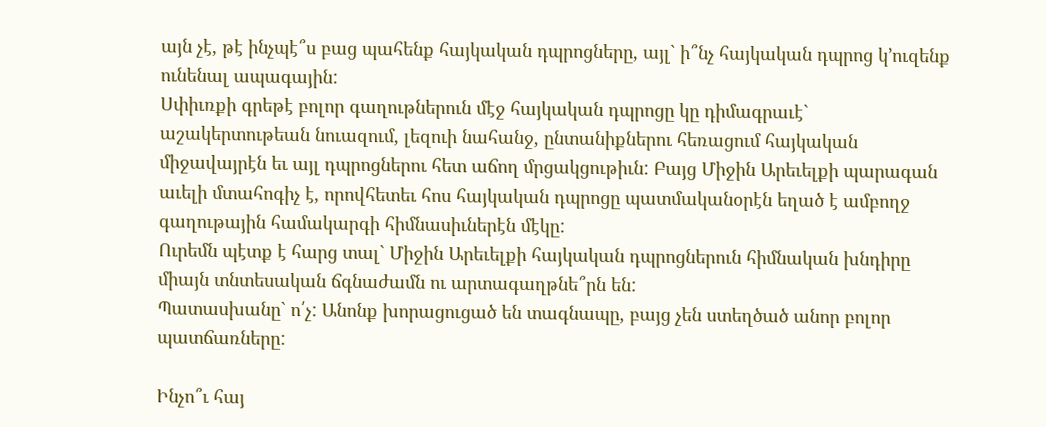այն չէ, թէ ինչպէ՞ս բաց պահենք հայկական դպրոցները, այլ` ի՞նչ հայկական դպրոց կ՚ուզենք ունենալ ապագային:
Սփիւռքի գրեթէ բոլոր գաղութներուն մէջ հայկական դպրոցը կը դիմագրաւէ` աշակերտութեան նուազում, լեզուի նահանջ, ընտանիքներու հեռացում հայկական միջավայրէն եւ այլ դպրոցներու հետ աճող մրցակցութիւն: Բայց Միջին Արեւելքի պարագան աւելի մտահոգիչ է, որովհետեւ հոս հայկական դպրոցը պատմականօրէն եղած է ամբողջ գաղութային համակարգի հիմնասիւներէն մէկը:
Ուրեմն պէտք է հարց տալ` Միջին Արեւելքի հայկական դպրոցներուն հիմնական խնդիրը միայն տնտեսական ճգնաժամն ու արտագաղթնե՞րն են:
Պատասխանը` ո՛չ: Անոնք խորացուցած են տագնապը, բայց չեն ստեղծած անոր բոլոր պատճառները:

Ինչո՞ւ հայ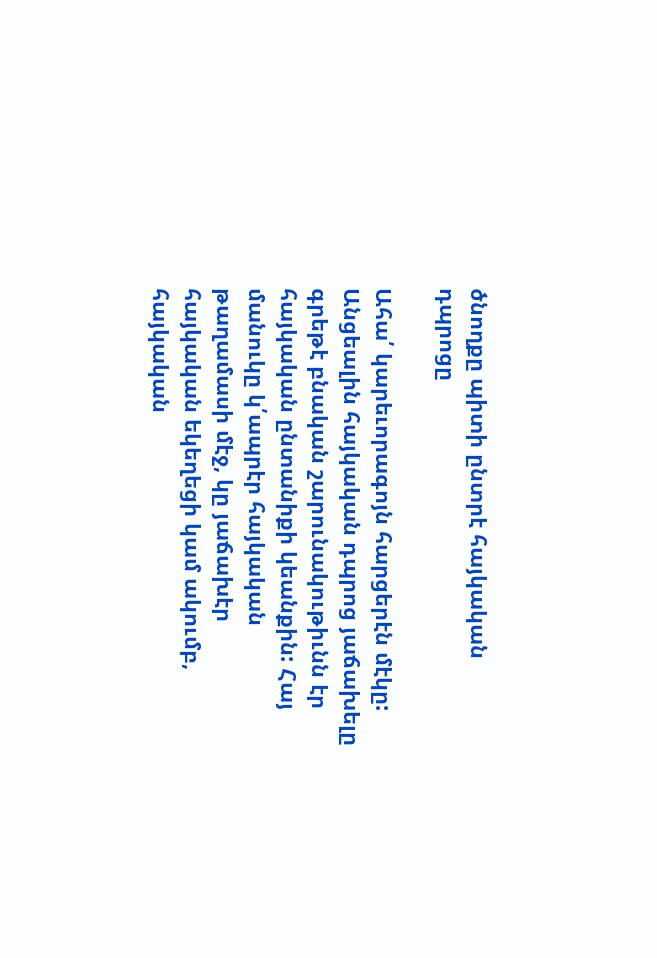ծնողքը պիտի ընտրէ հայկական դպրոցը

Ահա՛ կարեւորագոյն հարցերէն մէկը:
Անցեալին հայկական դպրոց յաճախելը գրեթէ բնական շարունակութիւնն էր հայկական ընտանիքի կեանքին: Հայ մանուկը կ՛ապրէր հայկական թաղամասի մէջ, կը յաճախէր հայկական եկեղեցի կամ ակումբ, հայկական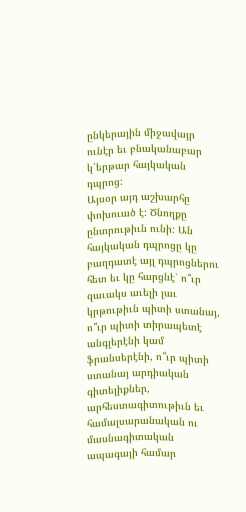ընկերային միջավայր ունէր եւ բնականաբար կ՛երթար հայկական դպրոց:
Այսօր այդ աշխարհը փոխուած է: Ծնողքը ընտրութիւն ունի: Ան հայկական դպրոցը կը բաղդատէ այլ դպրոցներու հետ եւ կը հարցնէ` ո՞ւր զաւակս աւելի լաւ կրթութիւն պիտի ստանայ, ո՞ւր պիտի տիրապետէ անգլերէնի կամ ֆրանսերէնի, ո՞ւր պիտի ստանայ արդիական գիտելիքներ, արհեստագիտութիւն եւ համալսարանական ու մասնագիտական ապագայի համար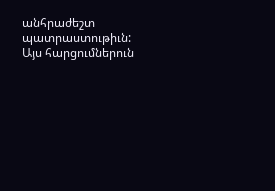անհրաժեշտ պատրաստութիւն:
Այս հարցումներուն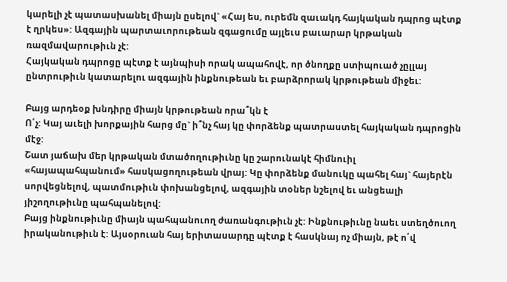կարելի չէ պատասխանել միայն ըսելով` «Հայ ես, ուրեմն զաւակդ հայկական դպրոց պէտք է ղրկես»: Ազգային պարտաւորութեան զգացումը այլեւս բաւարար կրթական ռազմավարութիւն չէ:
Հայկական դպրոցը պէտք է այնպիսի որակ ապահովէ, որ ծնողքը ստիպուած չըլլայ ընտրութիւն կատարելու ազգային ինքնութեան եւ բարձրորակ կրթութեան միջեւ:

Բայց արդեօք խնդիրը միայն կրթութեան որա՞կն է
Ո՛չ: Կայ աւելի խորքային հարց մը` ի՞նչ հայ կը փորձենք պատրաստել հայկական դպրոցին մէջ:
Շատ յաճախ մեր կրթական մտածողութիւնը կը շարունակէ հիմնուիլ
«հայապահպանում» հասկացողութեան վրայ: Կը փորձենք մանուկը պահել հայ` հայերէն սորվեցնելով, պատմութիւն փոխանցելով, ազգային տօներ նշելով եւ անցեալի յիշողութիւնը պահպանելով:
Բայց ինքնութիւնը միայն պահպանուող ժառանգութիւն չէ: Ինքնութիւնը նաեւ ստեղծուող իրականութիւն է: Այսօրուան հայ երիտասարդը պէտք է հասկնայ ոչ միայն, թէ ո՛վ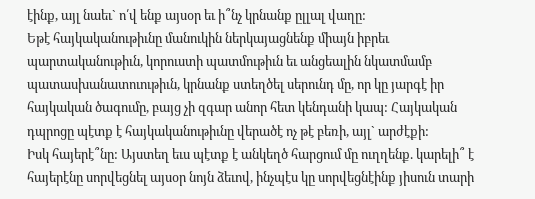էինք, այլ նաեւ` ո՛վ ենք այսօր եւ ի՞նչ կրնանք ըլլալ վաղը:
Եթէ հայկականութիւնը մանուկին ներկայացնենք միայն իբրեւ պարտականութիւն, կորուստի պատմութիւն եւ անցեալին նկատմամբ պատասխանատուութիւն, կրնանք ստեղծել սերունդ մը, որ կը յարգէ իր հայկական ծագումը, բայց չի զգար անոր հետ կենդանի կապ: Հայկական դպրոցը պէտք է հայկականութիւնը վերածէ ոչ թէ բեռի, այլ` արժէքի:
Իսկ հայերէ՞նը: Այստեղ եւս պէտք է անկեղծ հարցում մը ուղղենք. կարելի՞ է հայերէնը սորվեցնել այսօր նոյն ձեւով, ինչպէս կը սորվեցնէինք յիսուն տարի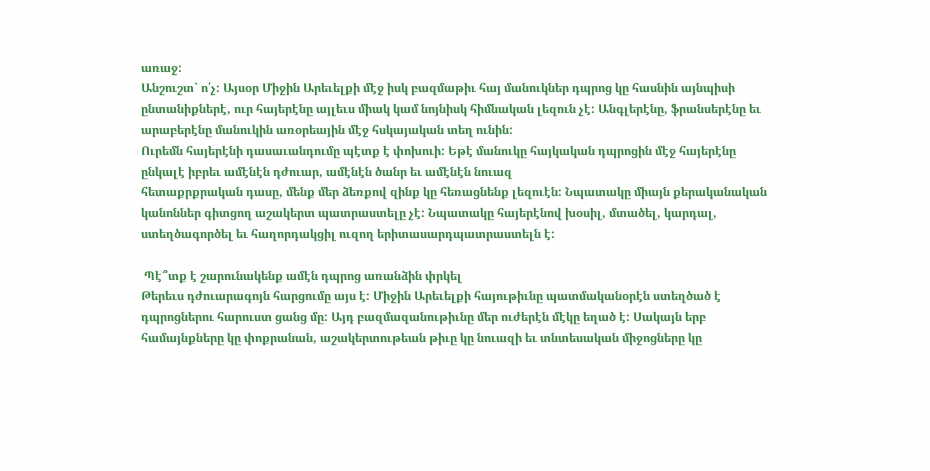առաջ:
Անշուշտ` ո՛չ: Այսօր Միջին Արեւելքի մէջ իսկ բազմաթիւ հայ մանուկներ դպրոց կը հասնին այնպիսի ընտանիքներէ, ուր հայերէնը այլեւս միակ կամ նոյնիսկ հիմնական լեզուն չէ: Անգլերէնը, ֆրանսերէնը եւ արաբերէնը մանուկին առօրեային մէջ հսկայական տեղ ունին:
Ուրեմն հայերէնի դասաւանդումը պէտք է փոխուի: Եթէ մանուկը հայկական դպրոցին մէջ հայերէնը ընկալէ իբրեւ ամէնէն դժուար, ամէնէն ծանր եւ ամէնէն նուազ
հետաքրքրական դասը, մենք մեր ձեռքով զինք կը հեռացնենք լեզուէն: Նպատակը միայն քերականական կանոններ գիտցող աշակերտ պատրաստելը չէ: Նպատակը հայերէնով խօսիլ, մտածել, կարդալ, ստեղծագործել եւ հաղորդակցիլ ուզող երիտասարդպատրաստելն է:

 Պէ՞տք է շարունակենք ամէն դպրոց առանձին փրկել
Թերեւս դժուարագոյն հարցումը այս է: Միջին Արեւելքի հայութիւնը պատմականօրէն ստեղծած է դպրոցներու հարուստ ցանց մը: Այդ բազմազանութիւնը մեր ուժերէն մէկը եղած է: Սակայն երբ համայնքները կը փոքրանան, աշակերտութեան թիւը կը նուազի եւ տնտեսական միջոցները կը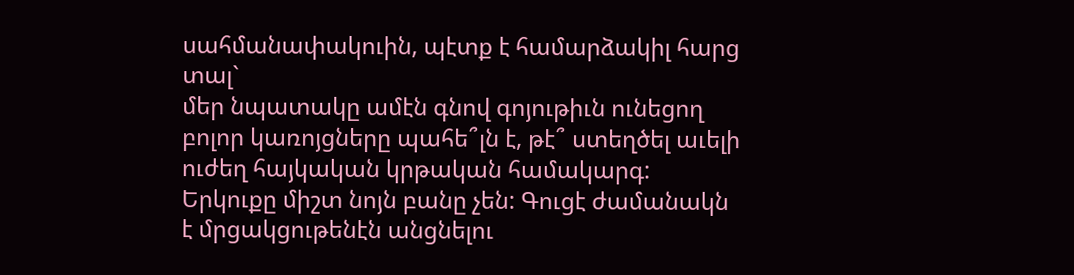սահմանափակուին, պէտք է համարձակիլ հարց տալ`
մեր նպատակը ամէն գնով գոյութիւն ունեցող բոլոր կառոյցները պահե՞լն է, թէ՞ ստեղծել աւելի ուժեղ հայկական կրթական համակարգ:
Երկուքը միշտ նոյն բանը չեն: Գուցէ ժամանակն է մրցակցութենէն անցնելու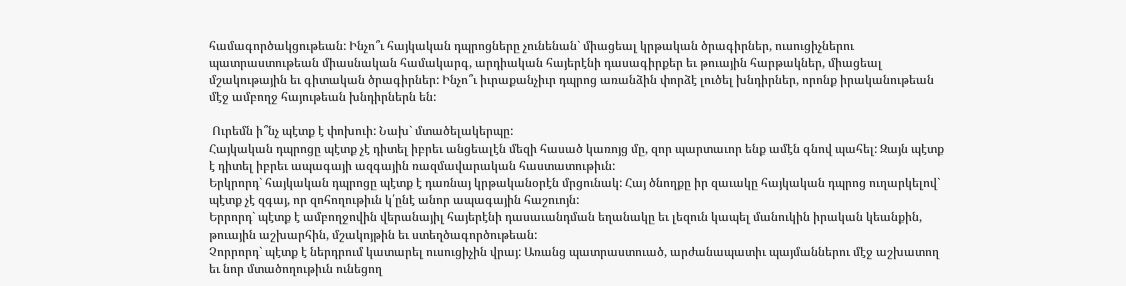համագործակցութեան: Ինչո՞ւ հայկական դպրոցները չունենան` միացեալ կրթական ծրագիրներ, ուսուցիչներու պատրաստութեան միասնական համակարգ, արդիական հայերէնի դասագիրքեր եւ թուային հարթակներ, միացեալ մշակութային եւ գիտական ծրագիրներ: Ինչո՞ւ իւրաքանչիւր դպրոց առանձին փորձէ լուծել խնդիրներ, որոնք իրականութեան մէջ ամբողջ հայութեան խնդիրներն են:

 Ուրեմն ի՞նչ պէտք է փոխուի: Նախ` մտածելակերպը:
Հայկական դպրոցը պէտք չէ դիտել իբրեւ անցեալէն մեզի հասած կառոյց մը, զոր պարտաւոր ենք ամէն գնով պահել: Զայն պէտք է դիտել իբրեւ ապագայի ազգային ռազմավարական հաստատութիւն:
Երկրորդ` հայկական դպրոցը պէտք է դառնայ կրթականօրէն մրցունակ: Հայ ծնողքը իր զաւակը հայկական դպրոց ուղարկելով` պէտք չէ զգայ, որ զոհողութիւն կ՛ընէ անոր ապագային հաշուոյն:
Երրորդ` պէտք է ամբողջովին վերանայիլ հայերէնի դասաւանդման եղանակը եւ լեզուն կապել մանուկին իրական կեանքին, թուային աշխարհին, մշակոյթին եւ ստեղծագործութեան:
Չորրորդ` պէտք է ներդրում կատարել ուսուցիչին վրայ: Առանց պատրաստուած, արժանապատիւ պայմաններու մէջ աշխատող եւ նոր մտածողութիւն ունեցող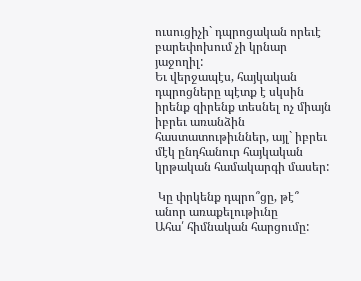ուսուցիչի` դպրոցական որեւէ բարեփոխում չի կրնար յաջողիլ:
Եւ վերջապէս, հայկական դպրոցները պէտք է սկսին իրենք զիրենք տեսնել ոչ միայն իբրեւ առանձին հաստատութիւններ, այլ` իբրեւ մէկ ընդհանուր հայկական կրթական համակարգի մասեր:

 Կը փրկենք դպրո՞ցը, թէ՞ անոր առաքելութիւնը
Ահա՛ հիմնական հարցումը: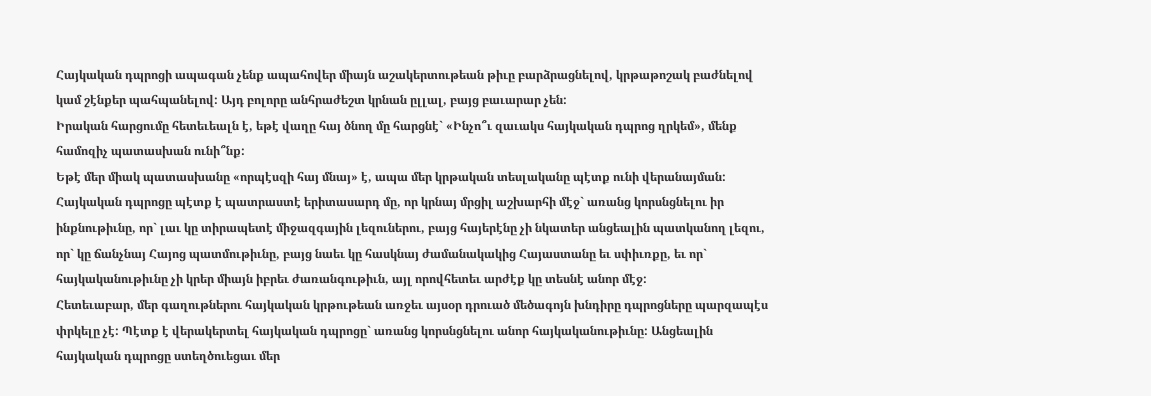Հայկական դպրոցի ապագան չենք ապահովեր միայն աշակերտութեան թիւը բարձրացնելով, կրթաթոշակ բաժնելով կամ շէնքեր պահպանելով: Այդ բոլորը անհրաժեշտ կրնան ըլլալ, բայց բաւարար չեն:
Իրական հարցումը հետեւեալն է, եթէ վաղը հայ ծնող մը հարցնէ` «Ինչո՞ւ զաւակս հայկական դպրոց ղրկեմ», մենք համոզիչ պատասխան ունի՞նք:
Եթէ մեր միակ պատասխանը «որպէսզի հայ մնայ» է, ապա մեր կրթական տեսլականը պէտք ունի վերանայման: Հայկական դպրոցը պէտք է պատրաստէ երիտասարդ մը, որ կրնայ մրցիլ աշխարհի մէջ` առանց կորսնցնելու իր ինքնութիւնը, որ` լաւ կը տիրապետէ միջազգային լեզուներու, բայց հայերէնը չի նկատեր անցեալին պատկանող լեզու, որ` կը ճանչնայ Հայոց պատմութիւնը, բայց նաեւ կը հասկնայ ժամանակակից Հայաստանը եւ սփիւռքը, եւ որ` հայկականութիւնը չի կրեր միայն իբրեւ ժառանգութիւն, այլ որովհետեւ արժէք կը տեսնէ անոր մէջ:
Հետեւաբար, մեր գաղութներու հայկական կրթութեան առջեւ այսօր դրուած մեծագոյն խնդիրը դպրոցները պարզապէս փրկելը չէ: Պէտք է վերակերտել հայկական դպրոցը` առանց կորսնցնելու անոր հայկականութիւնը: Անցեալին հայկական դպրոցը ստեղծուեցաւ մեր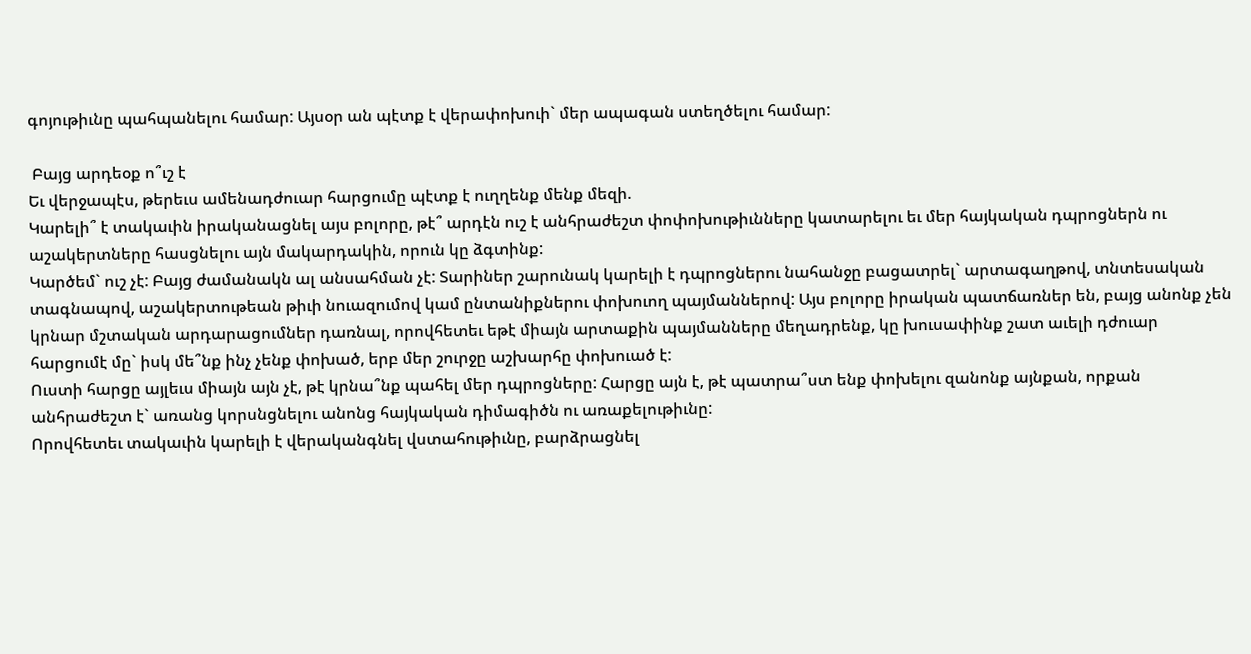գոյութիւնը պահպանելու համար: Այսօր ան պէտք է վերափոխուի` մեր ապագան ստեղծելու համար:

 Բայց արդեօք ո՞ւշ է
Եւ վերջապէս, թերեւս ամենադժուար հարցումը պէտք է ուղղենք մենք մեզի.
Կարելի՞ է տակաւին իրականացնել այս բոլորը, թէ՞ արդէն ուշ է անհրաժեշտ փոփոխութիւնները կատարելու եւ մեր հայկական դպրոցներն ու աշակերտները հասցնելու այն մակարդակին, որուն կը ձգտինք:
Կարծեմ` ուշ չէ: Բայց ժամանակն ալ անսահման չէ: Տարիներ շարունակ կարելի է դպրոցներու նահանջը բացատրել` արտագաղթով, տնտեսական տագնապով, աշակերտութեան թիւի նուազումով կամ ընտանիքներու փոխուող պայմաններով: Այս բոլորը իրական պատճառներ են, բայց անոնք չեն կրնար մշտական արդարացումներ դառնալ, որովհետեւ եթէ միայն արտաքին պայմանները մեղադրենք, կը խուսափինք շատ աւելի դժուար հարցումէ մը` իսկ մե՞նք ինչ չենք փոխած, երբ մեր շուրջը աշխարհը փոխուած է:
Ուստի հարցը այլեւս միայն այն չէ, թէ կրնա՞նք պահել մեր դպրոցները: Հարցը այն է, թէ պատրա՞ստ ենք փոխելու զանոնք այնքան, որքան անհրաժեշտ է` առանց կորսնցնելու անոնց հայկական դիմագիծն ու առաքելութիւնը:
Որովհետեւ տակաւին կարելի է վերականգնել վստահութիւնը, բարձրացնել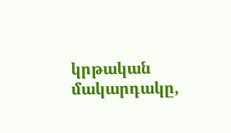կրթական մակարդակը,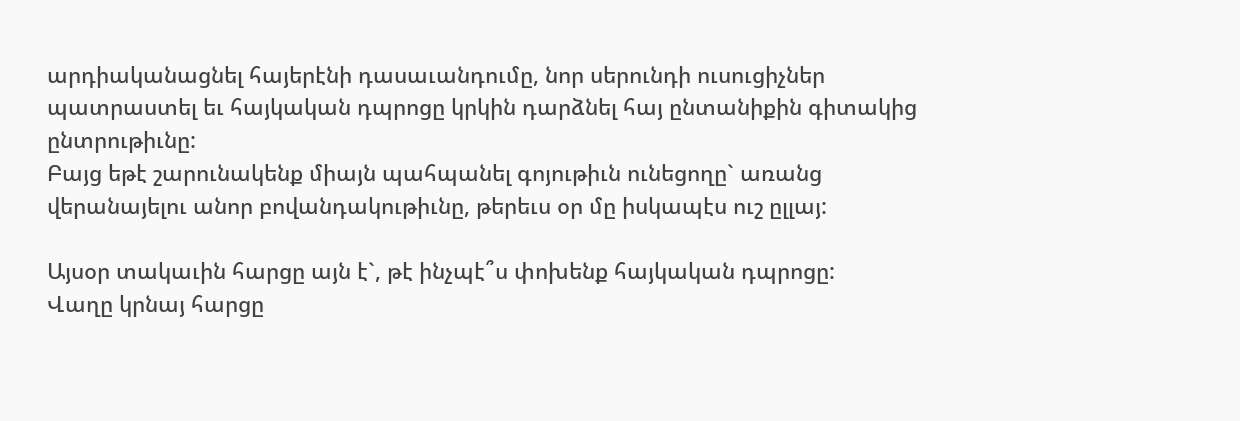արդիականացնել հայերէնի դասաւանդումը, նոր սերունդի ուսուցիչներ
պատրաստել եւ հայկական դպրոցը կրկին դարձնել հայ ընտանիքին գիտակից ընտրութիւնը:
Բայց եթէ շարունակենք միայն պահպանել գոյութիւն ունեցողը` առանց վերանայելու անոր բովանդակութիւնը, թերեւս օր մը իսկապէս ուշ ըլլայ:

Այսօր տակաւին հարցը այն է`, թէ ինչպէ՞ս փոխենք հայկական դպրոցը:
Վաղը կրնայ հարցը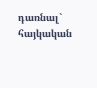դառնալ` հայկական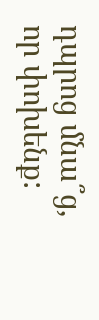դպրոց մնա՞ց, որ փոխենք: